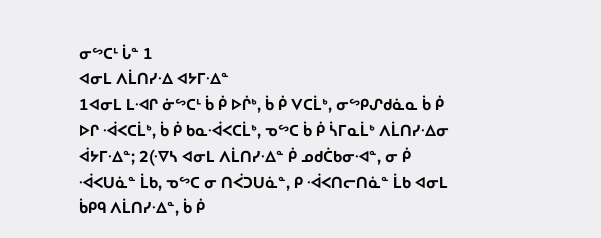ᓂᔥᑕᒻ ᒑᓐ 1
ᐊᓂᒪ ᐱᒫᑎᓯᐎ ᐊᔭᒥᐎᓐ
1ᐊᓂᒪ ᒪᐗᒋ ᓃᔥᑕᒻ ᑳ ᑮ ᐅᒌᒃ, ᑳ ᑮ ᐯᑕᒫᒃ, ᓂᔥᑭᔑᑯᓈᓇ ᑳ ᑮ ᐅᒋ ᐙᐸᑕᒫᒃ, ᑳ ᑮ ᑲᓇᐙᐸᑕᒫᒃ, ᓀᔥᑕ ᑳ ᑮ ᓵᒥᓇᒫᒃ ᐱᒫᑎᓯᐎᓂ ᐋᔭᒥᐎᓐ; 2(ᐌᓴ ᐊᓂᒪ ᐱᒫᑎᓯᐎᓐ ᑮ ᓄᑯᑖᑲᓂᐗᓐ, ᓂ ᑮ ᐙᐸᑌᓈᓐ ᒫᑲ, ᓀᔥᑕ ᓂ ᑎᐹᑐᑌᓈᓐ, ᑭ ᐙᐸᑎᓕᑎᓈᓐ ᒫᑲ ᐊᓂᒪ ᑳᑭᑫ ᐱᒫᑎᓯᐎᓐ, ᑳ ᑮ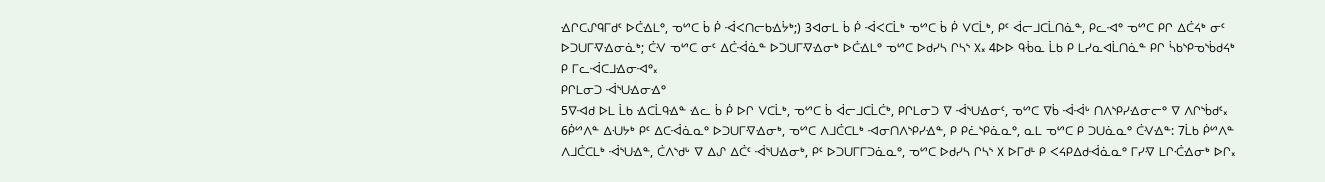ᐎᒋᑕᔑᑫᒥᑯᑦ ᐅᑖᐎᒪᐤ, ᓀᔥᑕ ᑳ ᑮ ᐙᐸᑎᓕᑲᐎᔮᒃ;) 3ᐊᓂᒪ ᑳ ᑮ ᐙᐸᑕᒫᒃ ᓀᔥᑕ ᑳ ᑮ ᐯᑕᒫᒃ, ᑭᑦ ᐋᓕᒧᑕᒫᑎᓈᓐ, ᑭᓚᐗᐤ ᓀᔥᑕ ᑭᒋ ᐃᑖᔦᒃ ᓂᑦ ᐅᑐᑌᒥᐌᐎᓂᓈᒃ; ᑖᐺ ᓀᔥᑕ ᓂᑦ ᐃᑖᐙᓈᓐ ᐅᑐᑌᒥᐌᐎᓂᒃ ᐅᑖᐎᒪᐤ ᓀᔥᑕ ᐅᑯᓯᓴ ᒋᓴᔅ ᙭᙮ 4ᐅᐅ ᑫᒀᓇ ᒫᑲ ᑭ ᒪᓯᓇᐊᒫᑎᓈᓐ ᑭᒋ ᓵᑲᔅᑭᓀᔅᑳᑯᔦᒃ ᑭ ᒥᓚᐙᑕᒧᐎᓂᐗᐤ᙮
ᑭᒋᒪᓂᑐ ᐙᔅᑌᐎᓂᐎᐤ
5ᐁᐗᑯ ᐅᒪ ᒫᑲ ᐎᑕᒫᑫᐎᓐ ᐎᓚ ᑳ ᑮ ᐅᒋ ᐯᑕᒫᒃ, ᓀᔥᑕ ᑳ ᐋᓕᒧᑕᒫᑖᒃ, ᑭᒋᒪᓂᑐ ᐁ ᐙᔅᑌᐎᓂᑦ, ᓀᔥᑕ ᐁᑳ ᐙᐙᒡ ᑎᐱᔅᑭᓯᐎᓂᓕᐤ ᐁ ᐱᒋᔅᑳᑯᑦ᙮ 6ᑮᔥᐱᓐ ᐃᑗᔭᒃ ᑭᑦ ᐃᑕᐙᓈᓇᐤ ᐅᑐᑌᒥᐌᐎᓂᒃ, ᓀᔥᑕ ᐱᒧᑖᑕᒪᒃ ᐗᓂᑎᐱᔅᑭᓯᐎᓐ, ᑭ ᑭᓛᔅᑭᓈᓇᐤ, ᓇᒪ ᓀᔥᑕ ᑭ ᑐᑌᓈᓇᐤ ᑖᐺᐎᓐ: 7ᒫᑲ ᑮᔥᐱᓐ ᐱᒧᑖᑕᒪᒃ ᐙᔅᑌᐎᓐ, ᑖᐱᔅᑯᒡ ᐁ ᐃᔑ ᐃᑖᑦ ᐙᔅᑌᐎᓂᒃ, ᑭᑦ ᐅᑐᑌᒥᒥᑐᓈᓇᐤ, ᓀᔥᑕ ᐅᑯᓯᓴ ᒋᓴᔅ ᙭ ᐅᒥᑯᒻ ᑭ ᐸᔦᑭᐃᑯᐙᓈᓇᐤ ᒥᓯᐌ ᒪᒋᑣᐎᓂᒃ ᐅᒋ᙮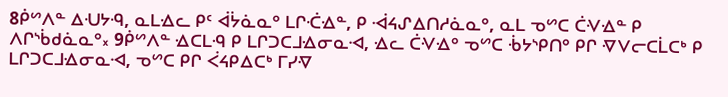8ᑮᔥᐱᓐ ᐃᑗᔭᑴ, ᓇᒪᐎᓚ ᑭᑦ ᐋᔮᓈᓇᐤ ᒪᒋᑣᐎᓐ, ᑭ ᐙᔦᔑᐃᑎᓱᓈᓇᐤ, ᓇᒪ ᓀᔥᑕ ᑖᐺᐎᓐ ᑭ ᐱᒋᔅᑳᑯᓈᓇᐤ᙮ 9ᑮᔥᐱᓐ ᐎᑕᒪᑴ ᑭ ᒪᒋᑐᑕᒧᐎᓂᓇᐗ, ᐎᓚ ᑖᐺᐎᐤ ᓀᔥᑕ ᒀᔭᔅᑭᑎᐤ ᑭᒋ ᐌᐯᓕᑕᒫᑕᒃ ᑭ ᒪᒋᑐᑕᒧᐎᓂᓇᐗ, ᓀᔥᑕ ᑭᒋ ᐹᔦᑭᐃᑕᒃ ᒥᓯᐌ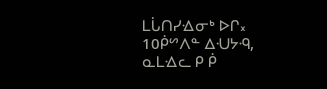ᒪᒑᑎᓯᐎᓂᒃ ᐅᒋ᙮ 10ᑮᔥᐱᓐ ᐃᑗᔭᑴ, ᓇᒪᐎᓚ ᑭ ᑮ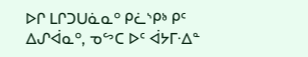ᐅᒋ ᒪᒋᑐᑌᓈᓇᐤ ᑭᓛᔅᑭᔉ ᑭᑦ ᐃᔑᐋᓇᐤ, ᓀᔥᑕ ᐅᑦ ᐋᔭᒥᐎᓐ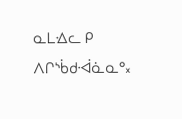ᓇᒪᐎᓚ ᑭ ᐱᒋᔅᑳᑯᐙᓈᓇᐤ᙮